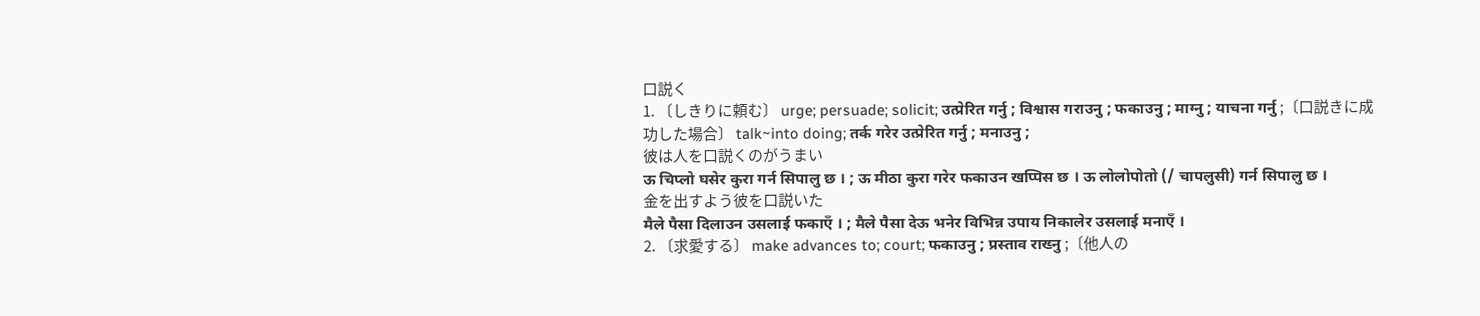口説く
1. 〔しきりに頼む〕 urge; persuade; solicit; उत्प्रेरित गर्नु ; विश्वास गराउनु ; फकाउनु ; माग्नु ; याचना गर्नु ;〔口説きに成功した場合〕 talk~into doing; तर्क गरेर उत्प्रेरित गर्नु ; मनाउनु ;
彼は人を口説くのがうまい
ऊ चिप्लो घसेर कुरा गर्न सिपालु छ । ; ऊ मीठा कुरा गरेर फकाउन खप्पिस छ । ऊ लोलोपोतो (/ चापलुसी) गर्न सिपालु छ ।
金を出すよう彼を口説いた
मैले पैसा दिलाउन उसलाई फकाएँ । ; मैले पैसा देऊ भनेर विभिन्न उपाय निकालेर उसलाई मनाएँ ।
2. 〔求愛する〕 make advances to; court; फकाउनु ; प्रस्ताव राख्नु ;〔他人の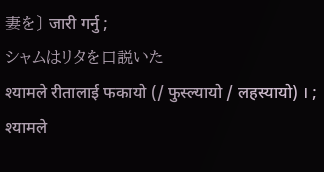妻を〕 जारी गर्नु ;
シャムはリタを口説いた
श्यामले रीतालाई फकायो (/ फुस्ल्यायो / लहस्यायो) । ; श्यामले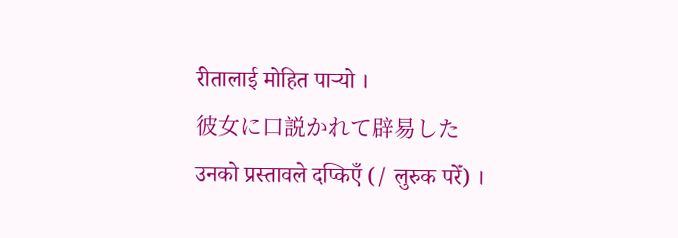रीतालाई मोहित पाऱ्यो ।
彼女に口説かれて辟易した
उनको प्रस्तावले दप्किएँ (/ लुरुक परेँ) ।